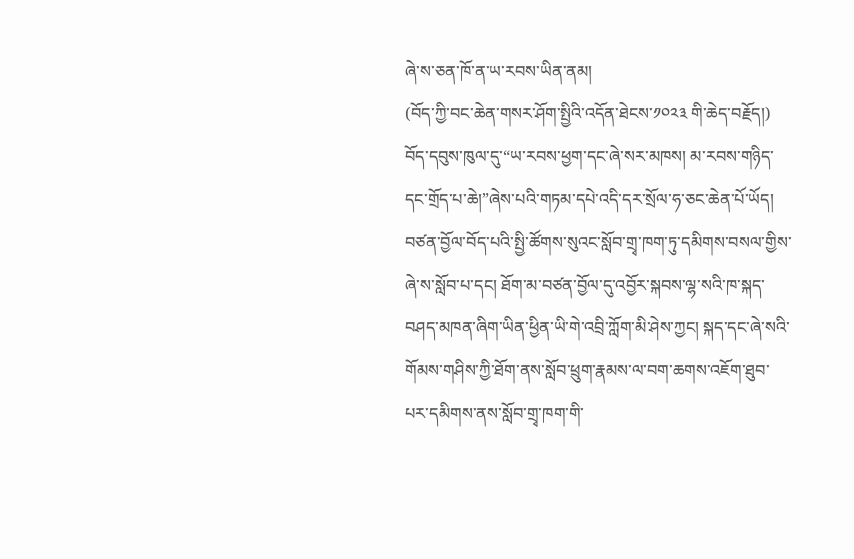ཞེ་ས་ཅན་ཁོ་ན་ཡ་རབས་ཡིན་ནམ།
(བོད་ཀྱི་བང་ཆེན་གསར་ཤོག་སྤྱིའི་འདོན་ཐེངས་༡༠༢༣ གི་ཆེད་བརྗོད།)
བོད་དབུས་ཁུལ་དུ་“ཡ་རབས་ཕྱག་དང་ཞེ་སར་མཁས། མ་རབས་གཉིད་དང་གྲོད་པ་ཆེ།”ཞེས་པའི་གཏམ་དཔེ་འདི་དར་སྲོལ་ཧ་ཅང་ཆེན་པོ་ཡོད། བཙན་བྱོལ་བོད་པའི་སྤྱི་ཚོགས་སུའང་སློབ་གྲྭ་ཁག་ཏུ་དམིགས་བསལ་གྱིས་ཞེ་ས་སློབ་པ་དང། ཐོག་མ་བཙན་བྱོལ་དུ་འབྱོར་སྐབས་ལྷ་སའི་ཁ་སྐད་བཤད་མཁན་ཞིག་ཡིན་ཕྱིན་ཡི་གེ་འབྲི་ཀློག་མི་ཤེས་ཀྱང། སྐད་དང་ཞེ་སའི་གོམས་གཤིས་ཀྱི་ཐོག་ནས་སློབ་ཕྲུག་རྣམས་ལ་བག་ཆགས་འཇོག་ཐུབ་པར་དམིགས་ནས་སློབ་གྲྭ་ཁག་གི་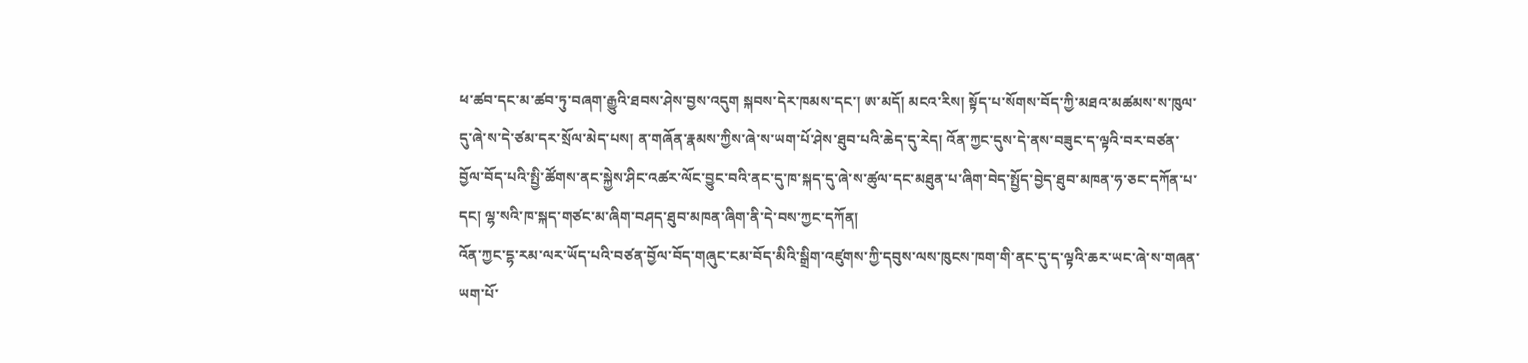ཕ་ཚབ་དང་མ་ཚབ་ཏུ་བཞག་རྒྱུའི་ཐབས་ཤེས་བྱས་འདུག སྐབས་དེར་ཁམས་དང་། ཨ་མདོ། མངའ་རིས། སྟོད་པ་སོགས་བོད་ཀྱི་མཐའ་མཚམས་ས་ཁུལ་དུ་ཞེ་ས་དེ་ཙམ་དར་སྲོལ་མེད་པས། ན་གཞོན་རྣམས་ཀྱིས་ཞེ་ས་ཡག་པོ་ཤེས་ཐུབ་པའི་ཆེད་དུ་རེད། འོན་ཀྱང་དུས་དེ་ནས་བཟུང་ད་ལྟའི་བར་བཙན་བྱོལ་བོད་པའི་སྤྱི་ཚོགས་ནང་སྐྱེས་ཤིང་འཚར་ལོང་བྱུང་བའི་ནང་དུ་ཁ་སྐད་དུ་ཞེ་ས་ཚུལ་དང་མཐུན་པ་ཞིག་བེད་སྤྱོད་བྱེད་ཐུབ་མཁན་ཧ་ཅང་དཀོན་པ་དང། ལྷ་སའི་ཁ་སྐད་གཙང་མ་ཞིག་བཤད་ཐུབ་མཁན་ཞིག་ནི་དེ་བས་ཀྱང་དཀོན།
འོན་ཀྱང་དྷ་རམ་ལར་ཡོད་པའི་བཙན་བྱོལ་བོད་གཞུང་ངམ་བོད་མིའི་སྒྲིག་འཛུགས་ཀྱི་དབུས་ལས་ཁུངས་ཁག་གི་ནང་དུ་ད་ལྟའི་ཆར་ཡང་ཞེ་ས་གཞན་ཡག་པོ་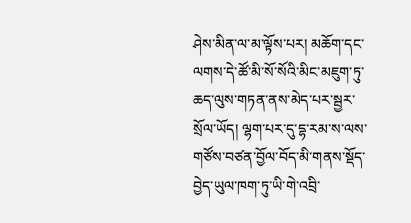ཤེས་མིན་ལ་མ་ལྟོས་པར། མཆོག་དང་ལགས་དེ་ཚོ་མི་སོ་སོའི་མིང་མཇུག་ཏུ་ཆད་ལུས་གཏན་ནས་མེད་པར་སྦྱར་སྲོལ་ཡོད། ལྷག་པར་དུ་དྷ་རམ་ས་ལས་གཙོས་བཙན་བྱོལ་བོད་མི་གནས་སྡོད་བྱེད་ཡུལ་ཁག་ཏུ་ཡི་གེ་འབྲི་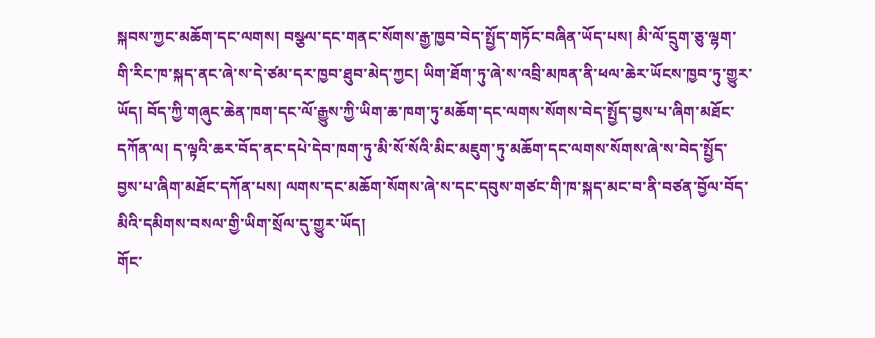སྐབས་ཀྱང་མཆོག་དང་ལགས། བསྩལ་དང་གནང་སོགས་རྒྱ་ཁྱབ་བེད་སྤྱོད་གཏོང་བཞིན་ཡོད་པས། མི་ལོ་དྲུག་ཅུ་ལྷག་གི་རིང་ཁ་སྐད་ནང་ཞེ་ས་དེ་ཙམ་དར་ཁྱབ་ཐུབ་མེད་ཀྱང། ཡིག་ཐོག་ཏུ་ཞེ་ས་འབྲི་མཁན་ནི་ཕལ་ཆེར་ཡོངས་ཁྱབ་ཏུ་གྱུར་ཡོད། བོད་ཀྱི་གཞུང་ཆེན་ཁག་དང་ལོ་རྒྱུས་ཀྱི་ཡིག་ཆ་ཁག་ཏུ་མཆོག་དང་ལགས་སོགས་བེད་སྤྱོད་བྱས་པ་ཞིག་མཐོང་དཀོན་ལ། ད་ལྟའི་ཆར་བོད་ནང་དཔེ་དེབ་ཁག་ཏུ་མི་སོ་སོའི་མིང་མཇུག་ཏུ་མཆོག་དང་ལགས་སོགས་ཞེ་ས་བེད་སྤྱོད་བྱས་པ་ཞིག་མཐོང་དཀོན་པས། ལགས་དང་མཆོག་སོགས་ཞེ་ས་དང་དབུས་གཙང་གི་ཁ་སྐད་མང་བ་ནི་བཙན་བྱོལ་བོད་མིའི་དམིགས་བསལ་གྱི་ཡིག་སྲོལ་དུ་གྱུར་ཡོད།
གོང་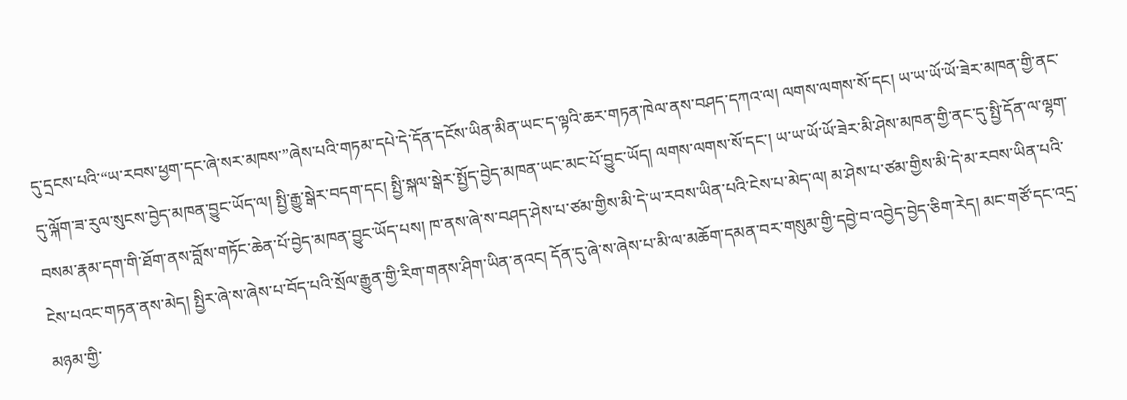དུ་དྲངས་པའི་“ཡ་རབས་ཕྱག་དང་ཞེ་སར་མཁས་”ཞེས་པའི་གཏམ་དཔེ་དེ་དོན་དངོས་ཡིན་མིན་ཡང་ད་ལྟའི་ཆར་གཏན་ཁེལ་ནས་བཤད་དཀའ་ལ། ལགས་ལགས་སོ་དང། ཡ་ཡ་ཡོ་ཡོ་ཟེར་མཁན་གྱི་ནང་དུ་ལྐོག་ཟ་རུལ་སུངས་བྱེད་མཁན་བྱུང་ཡོད་ལ། སྤྱི་རྒྱུ་སྒེར་བདག་དང། སྤྱི་སྐལ་སྒེར་སྤྱོད་བྱེད་མཁན་ཡང་མང་པོ་བྱུང་ཡོད། ལགས་ལགས་སོ་དང་། ཡ་ཡ་ཡོ་ཡོ་ཟེར་མི་ཤེས་མཁན་གྱི་ནང་དུ་སྤྱི་དོན་ལ་ལྷག་བསམ་རྣམ་དག་གི་ཐོག་ནས་བློས་གཏོང་ཆེན་པོ་བྱེད་མཁན་བྱུང་ཡོད་པས། ཁ་ནས་ཞེ་ས་བཤད་ཤེས་པ་ཙམ་གྱིས་མི་དེ་ཡ་རབས་ཡིན་པའི་ངེས་པ་མེད་ལ། མ་ཤེས་པ་ཙམ་གྱིས་མི་དེ་མ་རབས་ཡིན་པའི་ངེས་པའང་གཏན་ནས་མེད། སྤྱིར་ཞེ་ས་ཞེས་པ་བོད་པའི་སྲོལ་རྒྱུན་གྱི་རིག་གནས་ཤིག་ཡིན་ནའང། དོན་དུ་ཞེ་ས་ཞེས་པ་མི་ལ་མཆོག་དམན་བར་གསུམ་གྱི་དབྱེ་བ་འབྱེད་བྱེད་ཅིག་རེད། མང་གཙོ་དང་འདྲ་མཉམ་གྱི་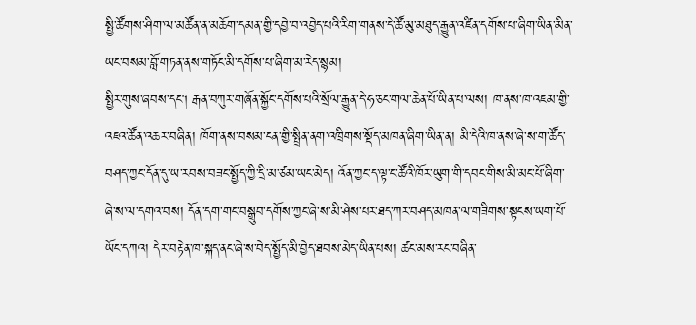སྤྱི་ཚོགས་ཤིག་ལ་མཚོན་ན་མཆོག་དམན་གྱི་དབྱེ་བ་འབྱེད་པའི་རིག་གནས་དེ་ཚོ་མུ་མཐུད་རྒྱུན་འཛིན་དགོས་པ་ཞིག་ཡིན་མིན་ཡང་བསམ་བློ་གཏན་ནས་གཏོང་མི་དགོས་པ་ཞིག་མ་རེད་སྙམ།
སྤྱིར་གུས་ཞབས་དང། རྒན་བཀུར་གཞོན་སྐྱོང་དགོས་པའི་སྲོལ་རྒྱུན་དེ་ཧ་ཅང་གལ་ཆེན་པོ་ཡིན་པ་ལས། ཁ་ནས་ཁ་འཇམ་གྱི་འཇའ་ཚོན་འཆར་བཞིན། ཁོག་ནས་བསམ་ངན་གྱི་སྤྲིན་ནག་འཁྲིགས་སྡོད་མཁན་ཞིག་ཡིན་ན། མི་དེའི་ཁ་ནས་ཞེ་ས་ག་ཚོད་བཤད་ཀྱང་དོན་དུ་ཡ་རབས་བཟང་སྤྱོད་ཀྱི་དྲི་མ་ཙམ་ཡང་མེད། འོན་ཀྱང་ད་ལྟ་ང་ཚོའི་ཁོར་ཡུག་གི་དབང་གིས་མི་མང་པོ་ཞིག་ཞེ་ས་ལ་དགའ་བས། དོན་དག་གང་བསྒྲུབ་དགོས་ཀྱང་ཞེ་ས་མི་ཤེས་པར་ཐད་ཀར་བཤད་མཁན་ལ་གཟིགས་སྟངས་ཡག་པོ་ཡོང་དཀའ། དེར་བརྟེན་ཁ་སྐད་ནང་ཞེ་ས་བེད་སྤྱོད་མི་བྱེད་ཐབས་མེད་ཡིན་པས། ཚང་མས་རང་བཞིན་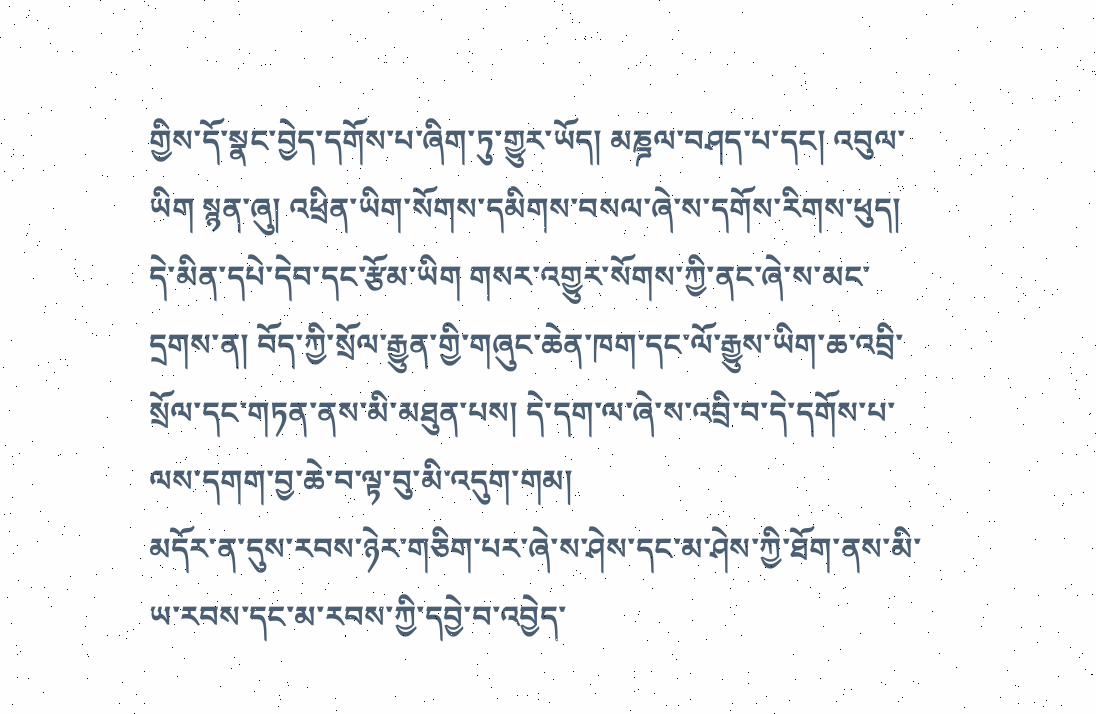གྱིས་དོ་སྣང་བྱེད་དགོས་པ་ཞིག་ཏུ་གྱུར་ཡོད། མཎྜལ་བཤད་པ་དང། འབུལ་ཡིག སྙན་ཞུ། འཕྲིན་ཡིག་སོགས་དམིགས་བསལ་ཞེ་ས་དགོས་རིགས་ཕུད། དེ་མིན་དཔེ་དེབ་དང་རྩོམ་ཡིག གསར་འགྱུར་སོགས་ཀྱི་ནང་ཞེ་ས་མང་དྲགས་ན། བོད་ཀྱི་སྲོལ་རྒྱུན་གྱི་གཞུང་ཆེན་ཁག་དང་ལོ་རྒྱུས་ཡིག་ཆ་འབྲི་སྲོལ་དང་གཏན་ནས་མི་མཐུན་པས། དེ་དག་ལ་ཞེ་ས་འབྲི་བ་དེ་དགོས་པ་ལས་དགག་བྱ་ཆེ་བ་ལྟ་བུ་མི་འདུག་གམ།
མདོར་ན་དུས་རབས་ཉེར་གཅིག་པར་ཞེ་ས་ཤེས་དང་མ་ཤེས་ཀྱི་ཐོག་ནས་མི་ཡ་རབས་དང་མ་རབས་ཀྱི་དབྱེ་བ་འབྱེད་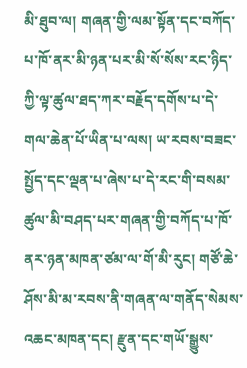མི་ཐུབ་ལ། གཞན་གྱི་ལམ་སྟོན་དང་བཀོད་པ་ཁོ་ནར་མི་ཉན་པར་མི་སོ་སོས་རང་ཉིད་ཀྱི་ལྟ་ཚུལ་ཐད་ཀར་བརྗོད་དགོས་པ་དེ་གལ་ཆེན་པོ་ཡིན་པ་ལས། ཡ་རབས་བཟང་སྤྱོད་དང་ལྡན་པ་ཞེས་པ་དེ་རང་གི་བསམ་ཚུལ་མི་བཤད་པར་གཞན་གྱི་བཀོད་པ་ཁོ་ནར་ཉན་མཁན་ཙམ་ལ་གོ་མི་རུང། གཙོ་ཆེ་ཤོས་མི་མ་རབས་ནི་གཞན་ལ་གནོད་སེམས་འཆང་མཁན་དང། རྫུན་དང་གཡོ་སྒྱུས་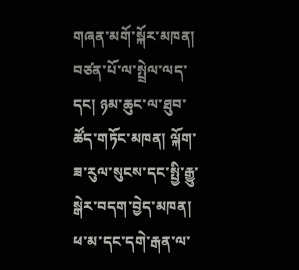གཞན་མགོ་སྐོར་མཁན། བཙན་པོ་ལ་སྤྲེལ་ལད་དང། ཉམ་ཆུང་ལ་ཐུབ་ཚོད་གཏོང་མཁན། ལྐོག་ཟ་རུལ་སུངས་དང་སྤྱི་རྒྱུ་སྒེར་བདག་བྱེད་མཁན། ཕ་མ་དང་དགེ་རྒན་ལ་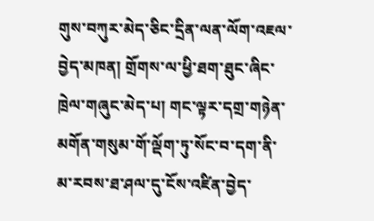གུས་བཀུར་མེད་ཅིང་དྲིན་ལན་ལོག་འཇལ་བྱེད་མཁན། གྲོགས་ལ་ཕྱི་ཐག་ཐུང་ཞིང་ཁྲེལ་གཞུང་མེད་པ། གང་ལྟར་དགྲ་གཉེན་མགོན་གསུམ་གོ་ལྡོག་ཏུ་སོང་བ་དག་ནི་མ་རབས་ཐ་ཤལ་དུ་ངོས་འཛིན་བྱེད་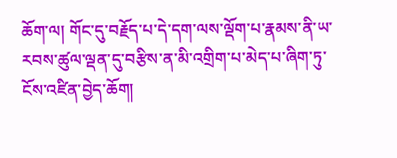ཆོག་ལ། གོང་དུ་བརྗོད་པ་དེ་དག་ལས་ལྡོག་པ་རྣམས་ནི་ཡ་རབས་ཚུལ་ལྡན་དུ་བརྩིས་ན་མི་འགྲིག་པ་མེད་པ་ཞིག་ཏུ་ངོས་འཛིན་བྱེད་ཆོག།